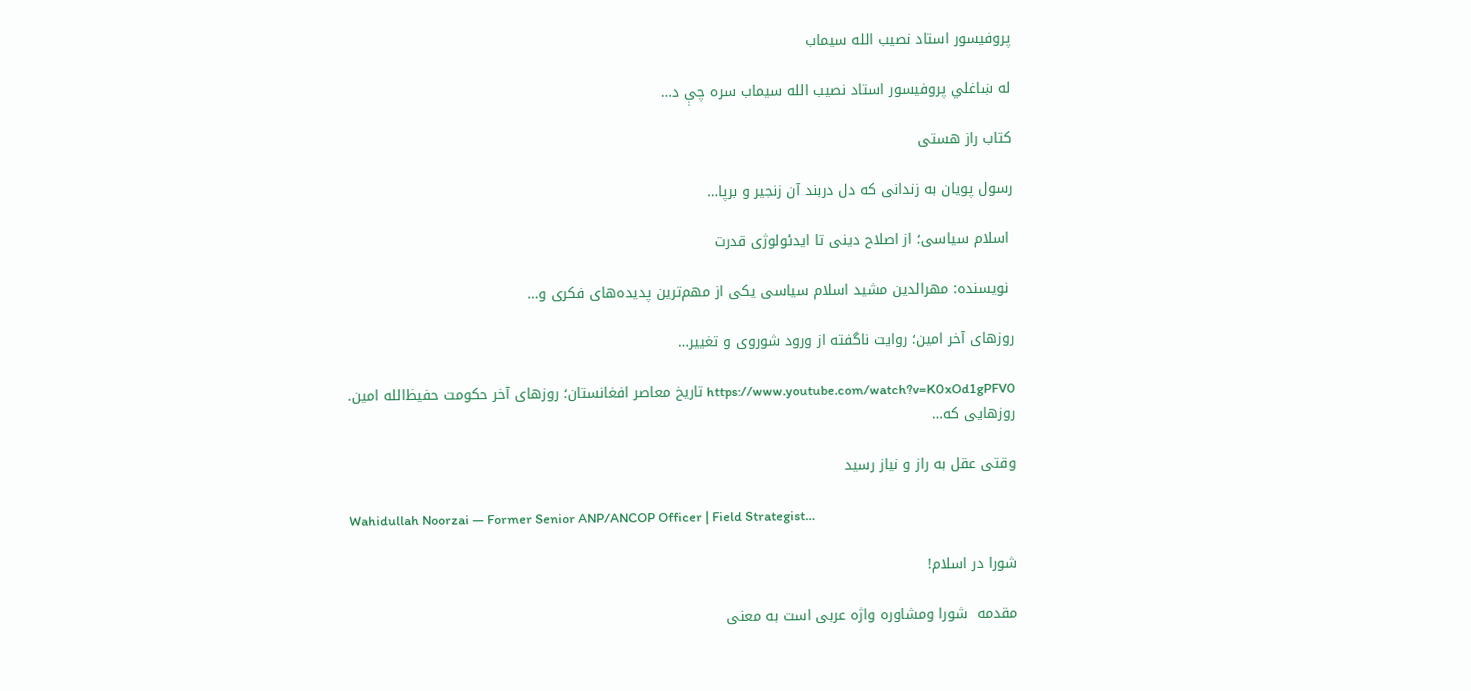پروفیسور استاد نصیب الله سیماب

له ښاغلي پروفیسور استاد نصیب الله سیماب سره چې د…

کتاب راز هستی

رسول پویان به زندانی که دل دربند آن زنجیر و برپا…

 اسلام سیاسی؛ از اصلاح دینی تا ایدئولوژی قدرت

 نویسنده: مهرالدین مشید اسلام سیاسی یکی از مهم‌ترین پدیده‌های فکری و…

روزهای آخر امین؛ روایت ناگفته از ورود شوروی و تغییر…

https://www.youtube.com/watch?v=K0xOd1gPFV0 تاریخ معاصر افغانستان؛ روزهای آخر حکومت حفیظ‌الله امین. روزهایی که…

وقتی عقل به راز و نیاز رسید

Wahidullah Noorzai — Former Senior ANP/ANCOP Officer | Field Strategist…

شورا در اسلام!

مقدمه  شورا ومشاوره واژه عربی است به معنی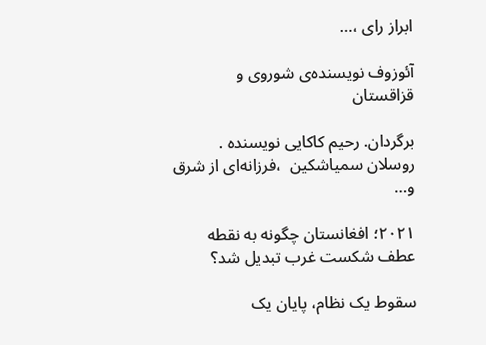ابراز رای ،…

آئوزوف نویسنده‌ی شوروی و قزاقستان

برگردان. رحیم کاکایی نویسنده . روسلان سمیاشکین  ،فرزانه‌ای از شرق و…

۲۰۲۱؛ افغانستان چگونه به نقطه عطف شکست غرب تبدیل شد؟

سقوط یک نظام، پایان یک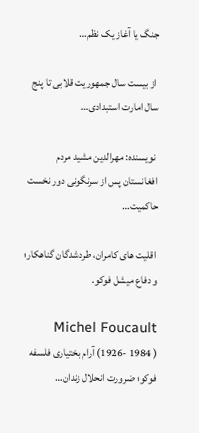جنگ یا آغاز یک نظم…

 از بیست سال جمهوریت قلابی تا پنج سال امارت استبدادی…

 نویسنده: مهرالدین مشید مردم افغانستان پس از سرنگونی دور نخست حاکمیت…

 اقلیت های کامران، طردشدگان گناهکار؛ و دفاع میشل فوکو.

Michel Foucault (1926- 1984 ) آرام بختیاری فلسفه فوکو؛ ضرورت انحلال زندان…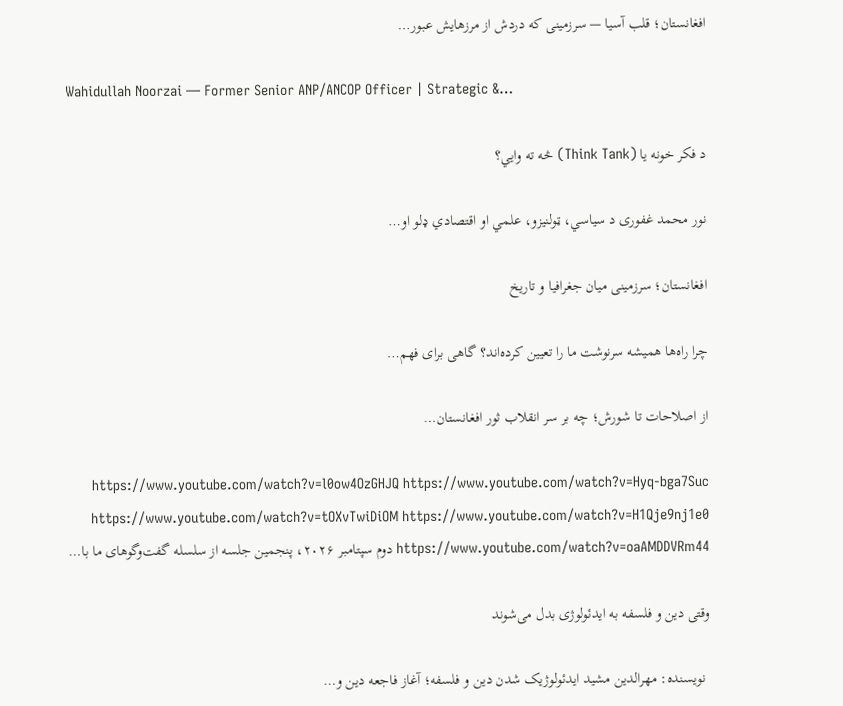افغانستان؛ قلب آسیا — سرزمینی که دردش از مرزهایش عبور…

Wahidullah Noorzai — Former Senior ANP/ANCOP Officer | Strategic &…

د فکر خونه یا (Think Tank) څه ته وایي؟

نور محمد غفوری د سیاسي، ټولنیزو، علمي او اقتصادي ډلو او…

افغانستان؛ سرزمینی میان جغرافیا و تاریخ

چرا راه‌ها همیشه سرنوشت ما را تعیین کرده‌اند؟ گاهی برای فهم…

از اصلاحات تا شورش؛ چه بر سر انقلاب ثور افغانستان…

https://www.youtube.com/watch?v=l0ow4OzGHJQ https://www.youtube.com/watch?v=Hyq-bga7Suc https://www.youtube.com/watch?v=tOXvTwiDiOM https://www.youtube.com/watch?v=H1Qje9nj1e0 https://www.youtube.com/watch?v=oaAMDDVRm44 دوم سپتامبر ۲۰۲۶، پنجمین جلسه از سلسله گفت‌وگوهای ما با…

وقتی دین و فلسفه به ایدئولوژی بدل می‌شوند

 نویسنده: مهرالدین مشید ایدئولوژیک شدن دین و فلسفه؛ آغاز فاجعه دین و…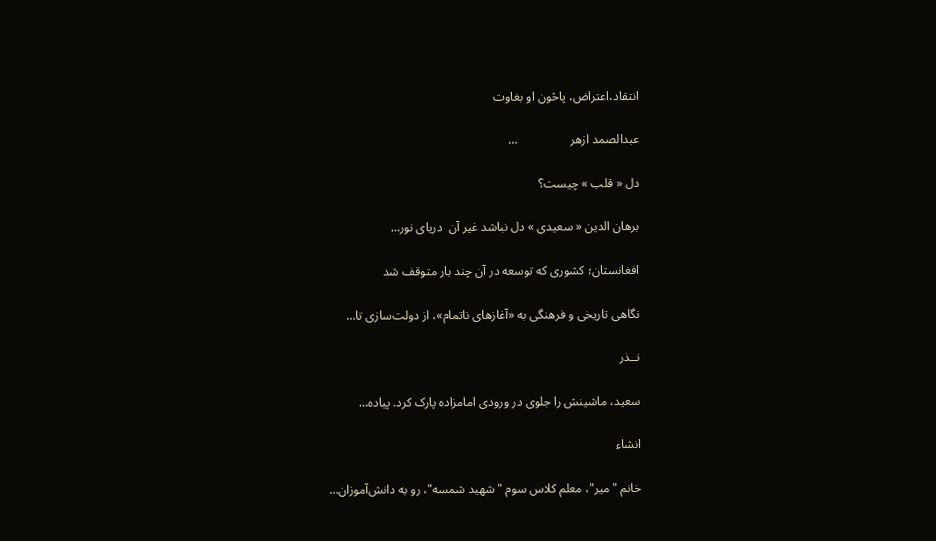انتقاد،اعتراض، پاڅون او بغاوت

عبدالصمد ازهر                 …

دل « قلب » چیست؟

برهان الدین « سعیدی » دل نباشد غیر آن  دریای نور…

افغانستان؛ کشوری که توسعه در آن چند بار متوقف شد

نگاهی تاریخی و فرهنگی به «آغازهای ناتمام»، از دولت‌سازی تا…

نــذر

سعید، ماشینش را جلوی در ورودی امامزاده پارک کرد. پیاده…

انشاء

خانم "میر"، معلم کلاس سوم "شهید شمسه"، رو به دانش‌آموزان…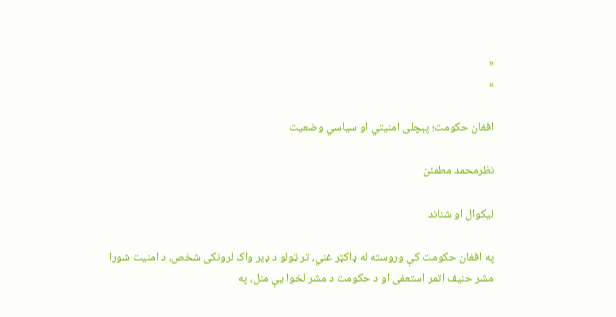«
»

افغان حکومت؛ پېچلی امنیتي او سیاسي وضعیت

نظرمحمد مطمئن

لیکوال او شناند

په افغان حکومت کې وروسته له ډاکټر غني، تر ټولو د ډیر واک لرونکی شخص، د امنیت شورا مشر حنیف اتمر استعفی او د حکومت د مشر لخوا یې منل، په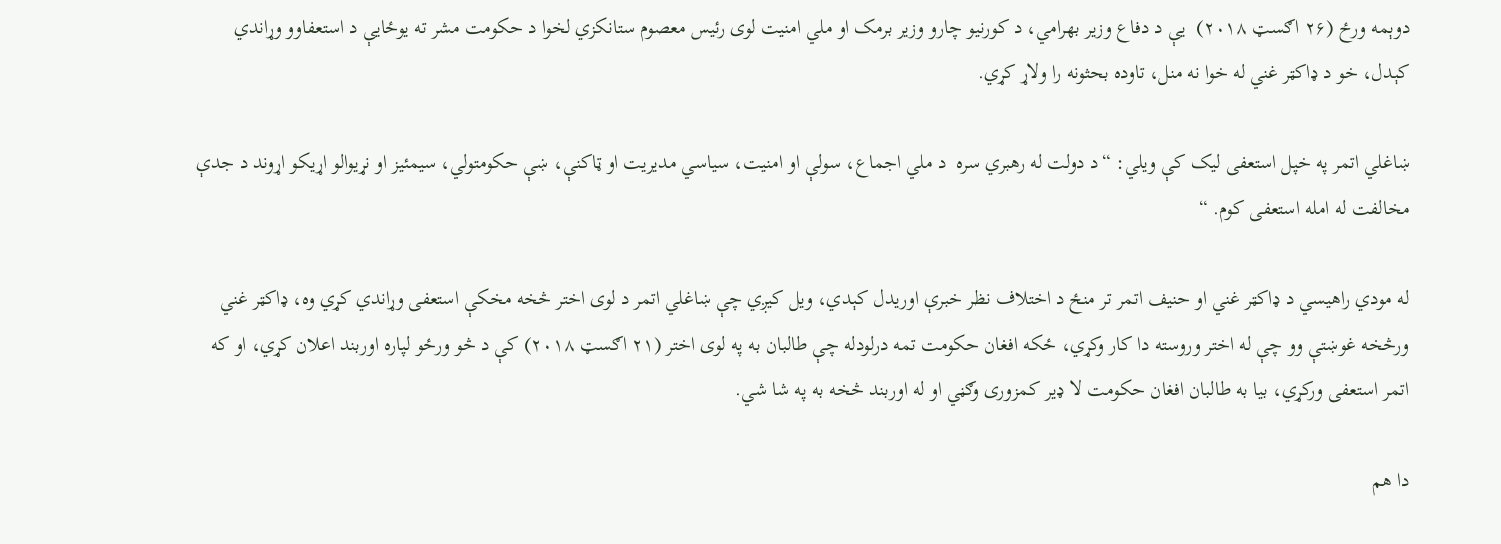دوېمه ورځ (۲۶ اګسټ ۲۰۱۸)  یې د دفاع وزیر بهرامي، د کورنیو چارو وزیر برمک او ملي امنیت لوی رئیس معصوم ستانکزي لخوا د حکومت مشر ته یوځایې د استعفاوو وړاندي کېدل، خو د ډاکټر غني له خوا نه منل، تاوده بحثونه را ولاړ کړي.

ښاغلي اتمر په خپل استعفی لیک کې ویلي: “د دولت له رهبري سره  د ملي اجماع، سولې او امنیت، سیاسي مدیریت او ټاکنې، ښې حکومتولي، سیمئیز او نړیوالو اړیکو اړوند د جدې مخالفت له امله استعفی کوم. “

له مودي راهیسي د ډاکټر غني او حنیف اتمر تر منځ د اختلاف نظر خبرې اوریدل کېدي، ویل کیږي چې ښاغلي اتمر د لوی اختر څخه مخکې استعفی وړاندي کړي وه، ډاکټر غني ورڅخه غوښتې وو چې له اختر وروسته دا کار وکړي، ځکه افغان حکومت تمه درلودله چې طالبان به په لوی اختر (۲۱ اګسټ ۲۰۱۸) کې د څو ورځو لپاره اوربند اعلان کړي، او که اتمر استعفی ورکړي، بیا به طالبان افغان حکومت لا ډیر کمزوری وګڼي او له اوربند څخه به په شا شي.

دا هم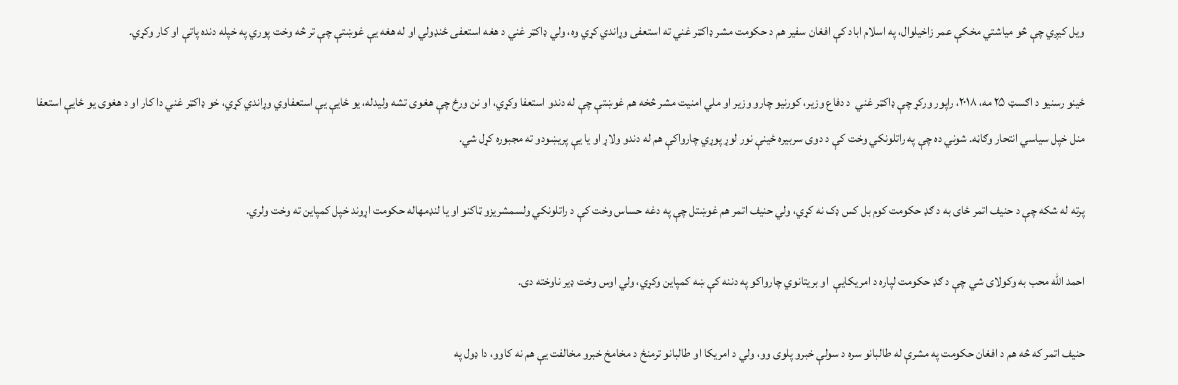ویل کیږي چې څو میاشتي مخکې عمر زاخیلوال، په اسلام اباد کې افغان سفیر هم د حکومت مشر ډاکټر غني ته استعفی وړاندي کړي وه، ولي ډاکټر غني د هغه استعفی ځنډولي او له هغه یې غوښتې چې تر څه وخت پوري په خپله دنده پاتې او کار وکړي.

ځینو رسنیو د اګسټ ۲۵ مه، ۲۰۱۸، راپور ورکړ چې ډاکټر غني  د دفاع وزیر، کورنیو چارو وزیر او ملي امنیت مشر څخه هم غوښتې چې له دندو استعفا وکړي، او نن ورځ چې هغوی تشه ولیدله، یو ځایې یې استعفاوي وړاندي کړي، خو ډاکټر غني دا کار او د هغوی یو ځایې استعفا منل خپل سیاسي انتحار وګاڼه. شوني ده چې په راتلونکي وخت کې د دوی سربیره ځینې نور لوړ پوړي چارواکې هم له دندو ولاړ او یا یې پريښودو ته مجبوره کړل شي.

پرته له شکه چې د حنیف اتمر ځای به د ګډ حکومت کوم بل کس ډک نه کړي، ولي حنیف اتمر هم غوښتل چې په دغه حساس وخت کې د راتلونکي ولسمشريزو ټاکنو او یا لنډمهاله حکومت اړوند خپل کمپاین ته وخت ولري.

احمد الله محب به وکولای شي چې د ګډ حکومت لپاره د امریکایې  او بریتانوي چارواکو په دننه کې ښه کمپاین وکړي، ولي اوس وخت ډیر ناوخته دی.

حنیف اتمر که څه هم د افغان حکومت په مشرې له طالبانو سره د سولې خبرو پلوی وو، ولي د امریکا او طالبانو ترمنځ د مخامخ خبرو مخالفت یې هم نه کاوو، دا ډول په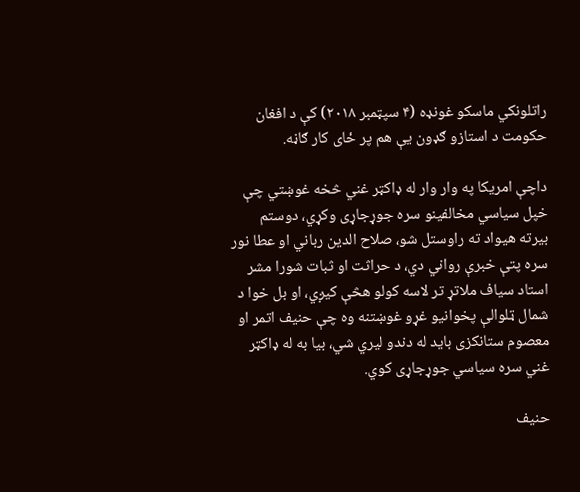راتلونکي ماسکو غونډه (۴ سپټمبر ۲۰۱۸) کې د افغان حکومت د استازو ګډون یې هم پر ځای کار ګاڼه.

داچې امریکا په وار وار له ډاکټر غني څخه غوښتي چې خپل سیاسي مخالفینو سره جوړجاړی وکړي، دوستم بیرته هیواد ته راوستل شو، صلاح الدین رباني او عطا نور سره پتې خبرې رواني دي، د حراثت او ثبات شورا مشر استاد سیاف ملاتړ تر لاسه کولو هڅې کیږي، او بل خوا د شمال ټلوالې پخوانیو غړو غوښتنه وه چې حنیف اتمر او معصوم ستانکزی باید له دندو لیري شي، بیا به له ډاکټر غني سره سیاسي جوړجاړی کوي.

حنیف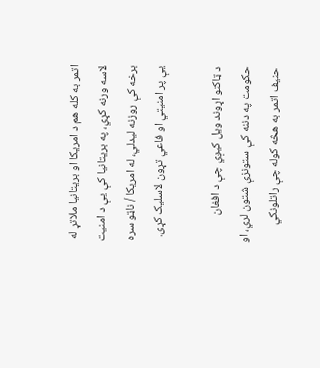اتمر به کله هم د امریکا او بریتانیا ملاتړ له لاسه ورنه کړي، په بریتانیا کې یې د امنیت برخه کې روزنه لیدلي، له امریکا / ناټو سره یې پر امنیتي او فاعي تړون لاسلیک کړی.

د ټاکنو اړوند ویل کیږي چې د افغان حکومت په دننه کې ستونزې شتون لري، او حنیف اتمر به هڅه کوله چې راتلونکي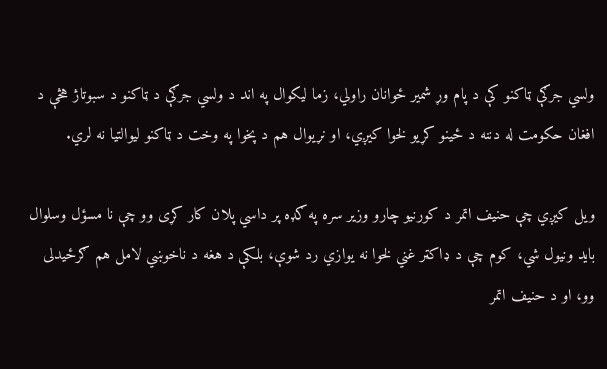ولسي جرګې ټاکنو کې د پام وړ شمیر ځوانان راولي، زما لیکوال په اند د ولسي جرګې د ټاکنو د سبوتاژ هڅې د افغان حکومت له دننه د ځینو کړیو لخوا کیږي، او نړیوال هم د پخوا په وخت د ټاکنو لیوالتیا نه لري.

ویل کیږي چې حنیف اتمر د کورنیو چارو وزیر سره په ګډه پر داسي پلان کار کړی وو چې نا مسؤل وسلوال باید ونیول شي، کوم چې د ډاکټر غني لخوا نه یوازي رد شوې، بلکې د هغه د ناخوښي لامل هم ګرځیدلی وو، او د حنیف اتمر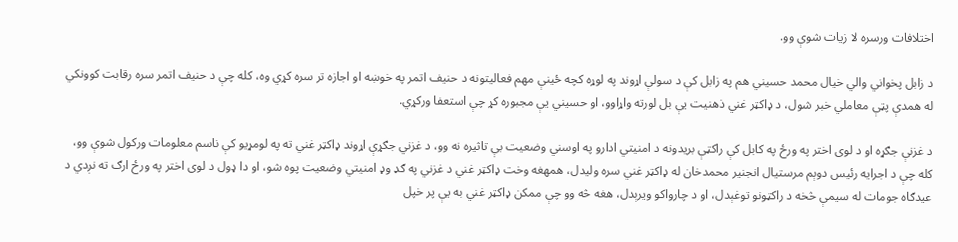اختلافات ورسره لا زیات شوې وو.

د زابل پخواني والي خیال محمد حسیني هم په زابل کې د سولې اړوند په لوړه کچه ځینې مهم فعالیتونه د حنیف اتمر په خوښه او اجازه تر سره کړي وه، کله چې د حنیف اتمر سره رقابت کوونکي له همدې پټې معاملي خبر شول، د ډاکټر غني ذهنیت یې بل لورته واړاوو، او حسیني یې مجبوره کړ چې استعفا ورکړي.

د غزنې جګړه او د لوی اختر په ورځ په کابل کې راکټې بریدونه د امنیتي ادارو په اوسني وضعیت بې تاثیره نه وو، د غزني جګړې اړوند ډاکټر غني ته په لومړیو کې ناسم معلومات ورکول شوې وو، کله چې د اجرایه رئیس دوېم مرستیال انجنیر محمدخان له ډاکټر غني سره ولیدل، همهغه وخت ډاکټر غني د غزني په ګډ وډ امنیتي وضعیت پوه شو، او دا ډول د لوی اختر په ورځ ارګ ته نږدي د عیدګاه جومات له سيمې څخه د راکټونو توغېدل، او د چارواکو ویرېدل، هغه څه وو چې ممکن ډاکټر غني به یې پر خپل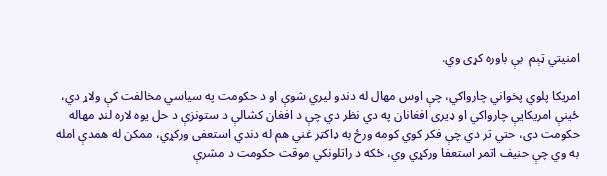امنیتي ټېم  بې باوره کړی وي.

امریکا پلوي پخواني چارواکي، چې اوس مهال له دندو لیري شوې او د حکومت په سیاسي مخالفت کې ولاړ دي، ځینې امریکایې چارواکي او ډیری افغانان په دي نظر دي چې د افغان کشالې د ستونزې د حل یوه لاره لنډ مهاله حکومت دی، حتي تر دي چې فکر کوي کومه ورځ به ډاکټر غني هم له دندي استعفی ورکړي، ممکن له همدې امله به وي چې حنیف اتمر استعفا ورکړي وي، ځکه د راتلونکي موقت حکومت د مشرې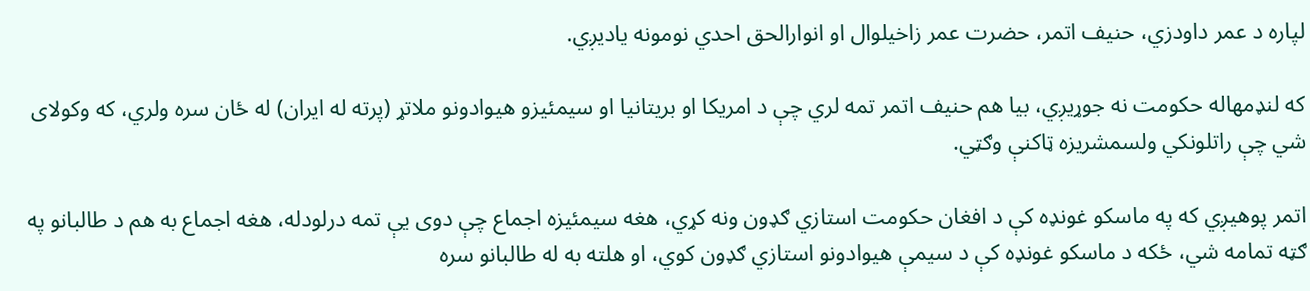لپاره د عمر داودزي، حنیف اتمر، حضرت عمر زاخیلوال او انوارالحق احدي نومونه یاديږي.

که لنډمهاله حکومت نه جوړیږي، بیا هم حنیف اتمر تمه لري چې د امریکا او بریتانیا او سیمئیزو هیوادونو ملاتړ (پرته له ایران) له ځان سره ولري، که وکولای شي چې راتلونکي ولسمشریزه ټاکنې وګټي.

اتمر پوهیږي که په ماسکو غونډه کې د افغان حکومت استازي ګډون ونه کړي، هغه سيمئیزه اجماع چې دوی یې تمه درلودله، هغه اجماع به هم د طالبانو په ګټه تمامه شي، ځکه د ماسکو غونډه کې د سيمې هیوادونو استازي ګډون کوي، او هلته به له طالبانو سره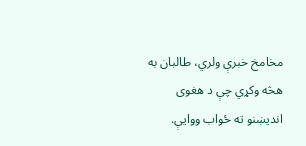مخامخ خبرې ولري، طالبان به هڅه وکړي چې د هغوی انديښنو ته ځواب ووایې.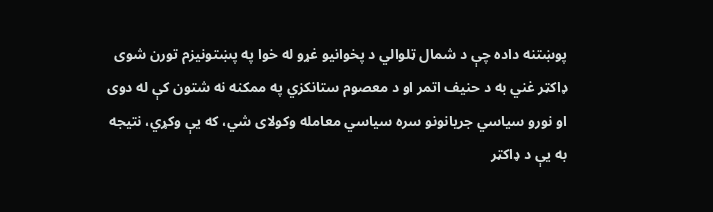پوښتنه داده چې د شمال ټلوالي د پخوانیو غړو له خوا په پښتونیزم تورن شوی ډاکټر غني به د حنیف اتمر او د معصوم ستانکزي په ممکنه نه شتون کې له دوی او نورو سیاسي جریانونو سره سیاسي معامله وکولای شي، که یې وکړي، نتیجه به یې د ډاکټر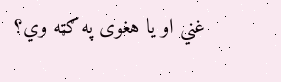غني او یا هغوی په ګټه وي؟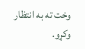وخت ته به انتظار وکړو.